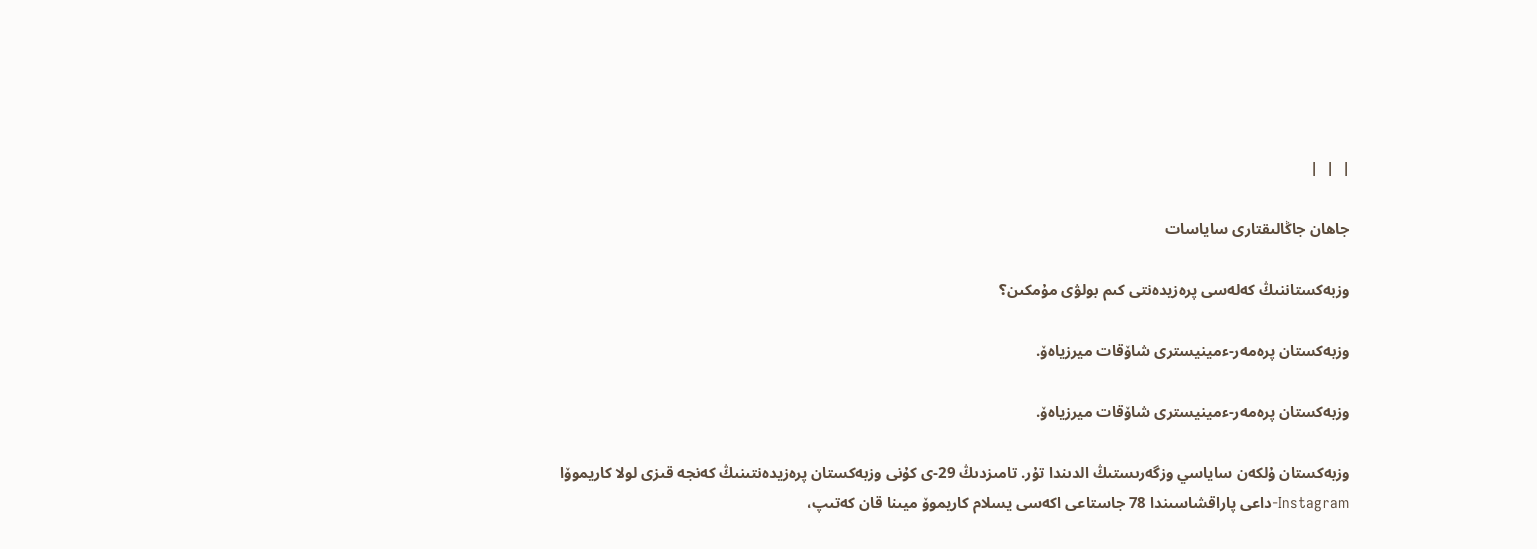|  |  |

جاھان جاڭالىقتارى ساياسات

وزبەكستاننىڭ كەلەسى پرەزيدەنتى كىم بولۋى مۇمكىن؟

وزبەكستان پرەمەر-ءمينيسترى شاۆقات ميرزياەۆ.

وزبەكستان پرەمەر-ءمينيسترى شاۆقات ميرزياەۆ.

وزبەكستان ۇلكەن ساياسي وزگەرىستىڭ الدىندا تۇر. تامىزدىڭ 29-ى كۇنى وزبەكستان پرەزيدەنتىنىڭ كەنجە قىزى لولا كاريموۆا Instagram-داعى پاراقشاسىندا 78 جاستاعى اكەسى يسلام كاريموۆ ميىنا قان كەتىپ،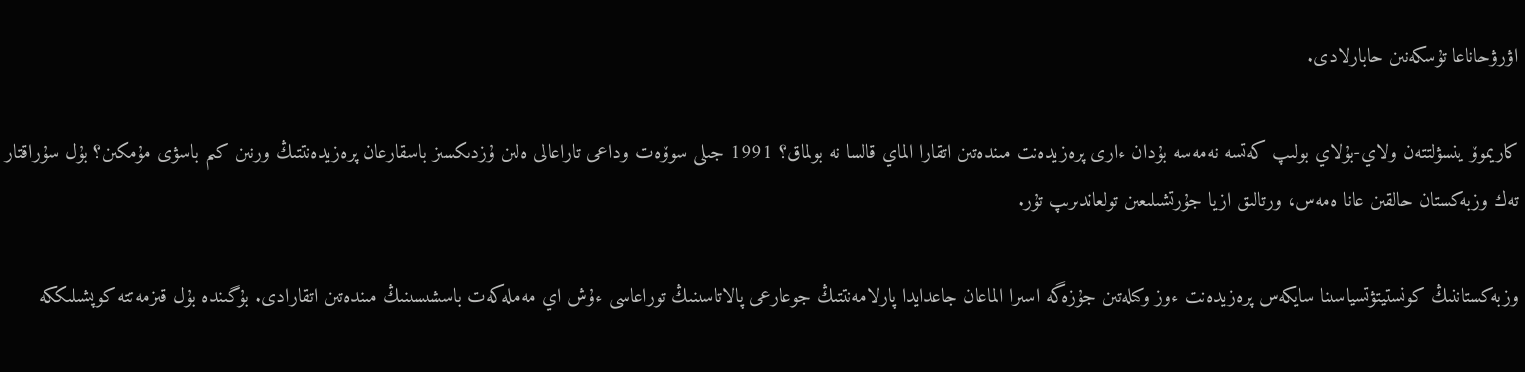اۋرۋحاناعا تۇسكەنىن حابارلادى.

كاريموۆ ينسۋلتتەن ولاي-بۇلاي بولىپ كەتسە نەمەسە بۇدان ءارى پرەزيدەنت مىندەتىن اتقارا الماي قالسا نە بولماق؟ 1991 جىلى سوۆەت وداعى تاراعالى ەلىن ۇزدىكسىز باسقارعان پرەزيدەنتتىڭ ورنىن كىم باسۋى مۇمكىن؟ بۇل سۇراقتار تەك وزبەكستان حالقىن عانا ەمەس، ورتالىق ازيا جۇرتشىلىعىن تولعاندىرىپ تۇر.

وزبەكستاننىڭ كونستيتۋتسياسىنا سايكەس پرەزيدەنت ءوز وكىلەتىن جۇزەگە اسىرا الماعان جاعدايدا پارلامەنتتىڭ جوعارعى پالاتاسىنىڭ توراعاسى ءۇش اي مەملەكەت باسشىسىنىڭ مىندەتىن اتقارادى. بۇگىندە بۇل قىزمەتتە كوپشىلىككە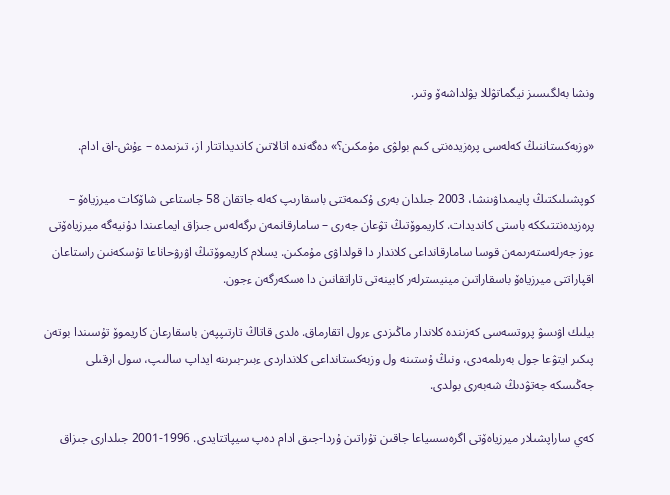ونشا بەلگىسىز نيگماتۋللا يۋلداشەۆ وتىر.

«وزبەكستاننىڭ كەلەسى پرەزيدەنتى كىم بولۋى مۇمكىن؟» دەگەندە اتالاتىن كانديداتتار از، تىزىمدە – ءۇش-اق ادام.

كوپشىلىكتىڭ پايىمداۋىنشا، 2003 جىلدان بەرى ۇكىمەتتى باسقارىپ كەلە جاتقان 58 جاستاعى شاۆكات ميرزياەۆ – پرەزيدەنتتىككە باستى كانديدات. كاريموۆتىڭ تۋعان جەرى – سامارقانمەن ىرگەلەس جىزاق ايماعىندا دۇنيەگە ميرزياەۆتى ءوز جەرلەستەرىمەن قوسا سامارقانداعى كلاندار دا قولداۋى مۇمكىن. يسلام كاريموۆتىڭ اۋرۋحاناعا تۇسكەنىن راستاعان اقپاراتتى ميرزياەۆ باسقاراتىن مينيسترلەر كابينەتى تاراتقانىن دا ەسكەرگەن ءجون.

بيلىك اۋىسۋ پروتسەسى كەزىندە كلاندار ماڭىزدى ءرول اتقارماق. ەلدى قاتاڭ تارتىپپەن باسقارعان كاريموۆ تۇسىندا بوتەن پىكىر ايتۋعا جول بەرىلمەدى، ونىڭ ۇستىنە ول وزبەكستانداعى كلانداردى ءبىر-بىرىنە ايداپ سالىپ، سول ارقىلى جەڭىسكە جەتۋدىڭ شەبەرى بولدى.

كەي ساراپشىلار ميرزياەۆتى اگرەسسياعا جاقىن تۇراتىن ۇردا-جىق ادام دەپ سيپاتتايدى. 1996-2001 جىلدارى جىزاق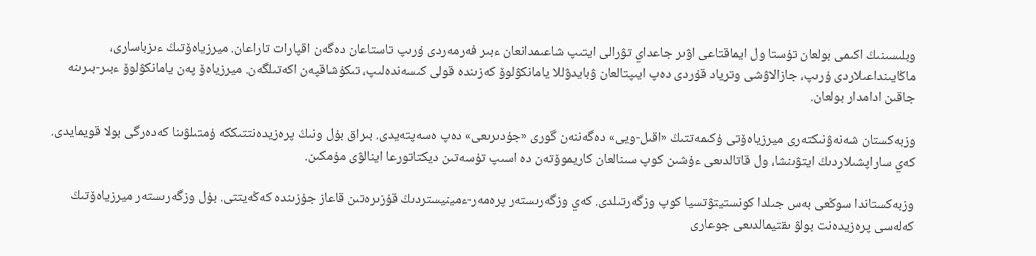وبلىسىنىڭ اكىمى بولعان تۇستا ول ايماقتاعى اۋىر جاعداي تۋرالى ايتىپ شاعىمدانعان ءبىر فەرمەردى ۇرىپ تاستاعان دەگەن اقپارات تاراعان. ميرزياەۆتىڭ ءىزباسارى، ماڭايىنداعىلاردى ۇرىپ، جازالاۋشى وترياد قۇردى دەپ ايىپتالعان ۋبايدۋللا يامانكۋلوۆ كەزىندە قولى كىسەندەلىپ، تىكۇشاقپەن اكەتىلگەن. ميرزياەۆ پەن يامانكۋلوۆ ءبىر-بىرىنە جاقىن ادامدار بولعان.

وزبەكستان شەنەۋنىكتەرى ميرزياەۆتى ۇكىمەتتىڭ «اقىل-ويى» دەگەننەن گورى «جۇدىرىعى» دەپ ەسەپتەيدى. بىراق بۇل ونىڭ پرەزيدەنتتىككە ۇمتىلۋىنا كەدەرگى بولا قويمايدى. كەي ساراپشىلاردىڭ ايتۋىنشا، ول قاتالدىعى ءۇشىن كوپ سىنالعان كاريموۆتەن دە اسىپ تۇسەتىن ديكتاتورعا اينالۋى مۇمكىن.

وزبەكستاندا سوڭعى بەس جىلدا كونستيتۋتسيا كوپ وزگەرتىلدى. كەي وزگەرىستەر پرەمەر-ءمينيستردىڭ قۇزىرەتىن قاعاز جۇزىندە كەڭەيتتى. بۇل وزگەرىستەر ميرزياەۆتىڭ كەلەسى پرەزيدەنت بولۋ ىقتيمالدىعى جوعارى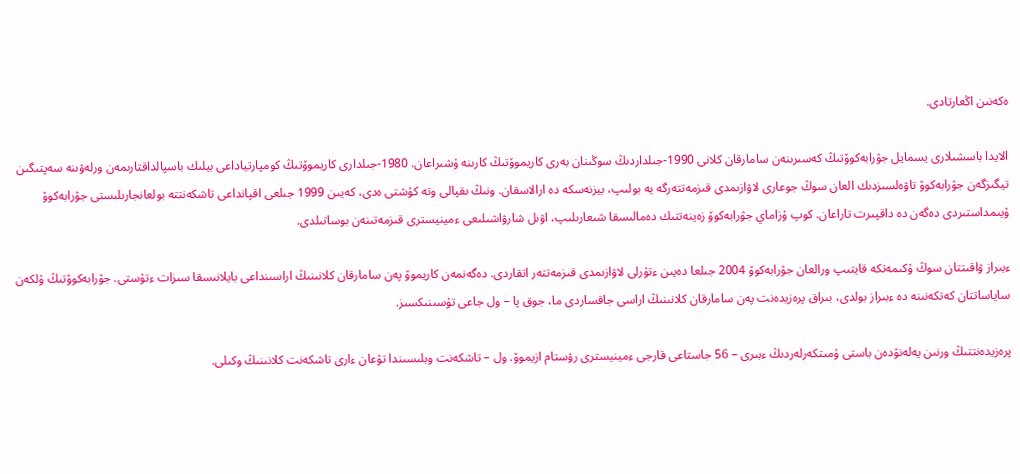ەكەنىن اڭعارتادى.

الايدا باسشىلارى يسمايل جۋرابەكوۆتىڭ كەسىرىنەن سامارقان كلانى 1990-جىلداردىڭ سوڭىنان بەرى كاريموۆتىڭ كارىنە ۇشىراعان. 1980-جىلدارى كاريموۆتىڭ كومپارتياداعى بيلىك باسپالداقتارىمەن ورلەۋىنە سەپتىگىن تيگىزگەن جۋرابەكوۆ تاۋەلسىزدىك العان سوڭ جوعارى لاۋازىمدى قىزمەتتەرگە يە بولىپ، بيزنەسكە دە ارالاسقان. ونىڭ ىقپالى وتە كۇشتى ەدى، كەيىن 1999 جىلعى اقپانداعى تاشكەنتتە بولعانجارىلىستى جۋرابەكوۆ ۇيىمداستىردى دەگەن دە داقپىرت تاراعان. كوپ ۇزاماي جۋرابەكوۆ زەينەتتىك دەمالىسقا شىعارىلىپ، اۋىل شارۋاشىلىعى ءمينيسترى قىزمەتىنەن بوساتىلدى.

ءبىراز ۋاقىتتان سوڭ ۇكىمەتكە قايتىپ ورالعان جۋرابەكوۆ 2004 جىلعا دەيىن ءتۇرلى لاۋازىمدى قىزمەتتەر اتقاردى. دەگەنمەن كاريموۆ پەن سامارقان كلانىنىڭ اراسىنداعى بايلانىسقا سىزات ءتۇستى. جۋرابەكوۆتىڭ ۇلكەن ساياساتتان كەتكەنىنە دە ءبىراز بولدى، بىراق پرەزيدەنت پەن سامارقان كلانىنىڭ اراسى جاقساردى ما، جوق پا – ول جاعى تۇسىنىكسىز.

پرەزيدەنتتىڭ ورنىن يەلەنۋدەن باستى ۇمىتكەرلەردىڭ ءبىرى – 56 جاستاعى قارجى ءمينيسترى رۋستام ازيموۆ. ول – تاشكەنت وبلىسىندا تۋعان ءارى تاشكەنت كلانىنىڭ وكىلى.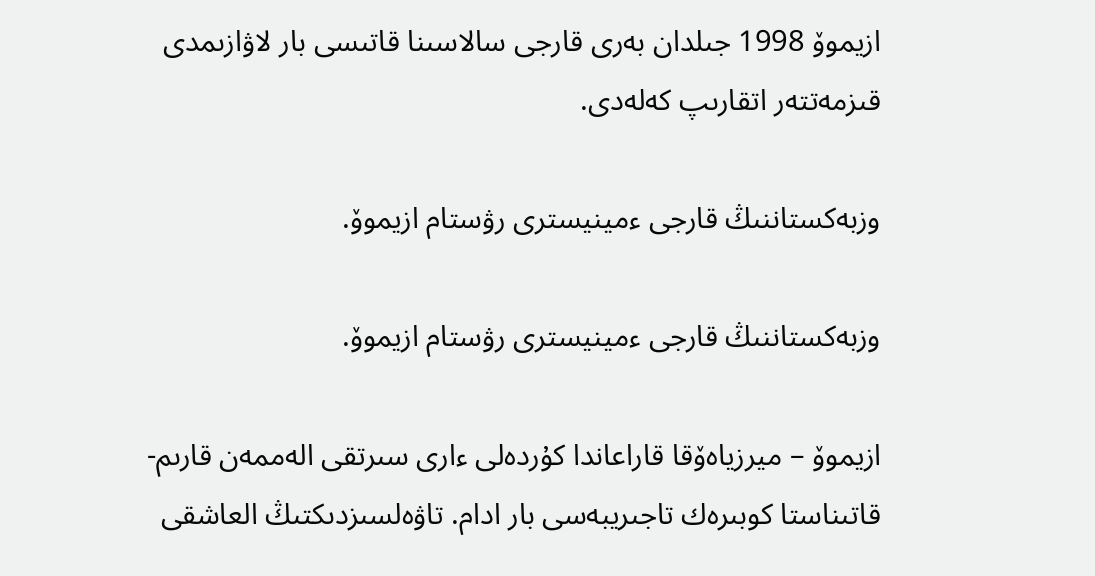ازيموۆ 1998 جىلدان بەرى قارجى سالاسىنا قاتىسى بار لاۋازىمدى قىزمەتتەر اتقارىپ كەلەدى.

وزبەكستاننىڭ قارجى ءمينيسترى رۋستام ازيموۆ.

وزبەكستاننىڭ قارجى ءمينيسترى رۋستام ازيموۆ.

ازيموۆ – ميرزياەۆقا قاراعاندا كۇردەلى ءارى سىرتقى الەممەن قارىم-قاتىناستا كوبىرەك تاجىريبەسى بار ادام. تاۋەلسىزدىكتىڭ العاشقى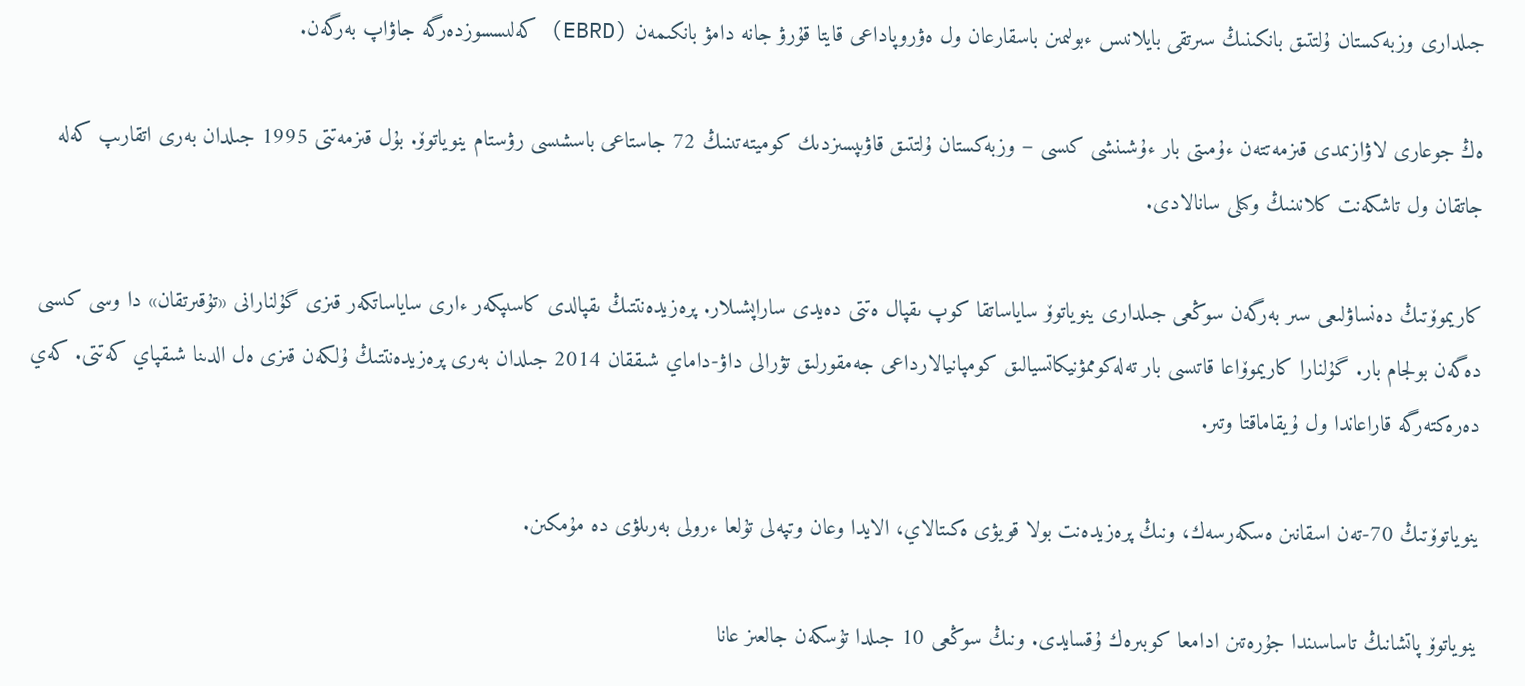جىلدارى وزبەكستان ۇلتتىق بانكىنىڭ سىرتقى بايلانىس ءبولىمىن باسقارعان ول ەۋروپاداعى قايتا قۇرۋ جانە دامۋ بانكىمەن (EBRD) كەلىسسوزدەرگە جاۋاپ بەرگەن.

ەڭ جوعارى لاۋازىمدى قىزمەتتەن ءۇمىتى بار ءۇشىنشى كىسى – وزبەكستان ۇلتتىق قاۋىپسىزدىك كوميتەتىنىڭ 72 جاستاعى باسشىسى رۋستام ينوياتوۆ. بۇل قىزمەتتى 1995 جىلدان بەرى اتقارىپ كەلە جاتقان ول تاشكەنت كلانىنىڭ وكىلى سانالادى.

كاريموۆتىڭ دەنساۋلىعى سىر بەرگەن سوڭعى جىلدارى ينوياتوۆ ساياساتقا كوپ ىقپال ەتتى دەيدى ساراپشىلار. پرەزيدەنتتىڭ ىقپالدى كاسىپكەر ءارى ساياساتكەر قىزى گۇلنارانى «تۇقىرتقان» دا وسى كىسى دەگەن بولجام بار. گۇلنارا كاريموۆاعا قاتىسى بار تەلەكوممۋنيكاتسيالىق كومپانيالارداعى جەمقورلىق تۋرالى داۋ-داماي شىققان 2014 جىلدان بەرى پرەزيدەنتتىڭ ۇلكەن قىزى ەل الدىنا شىقپاي كەتتى. كەي دەرەكتەرگە قاراعاندا ول ۇيقاماقتا وتىر.

ينوياتوۆتىڭ 70-تەن اسقانىن ەسكەرسەك، ونىڭ پرەزيدەنت بولا قويۋى ەكىتالاي، الايدا وعان وتپەلى تۇلعا ءرولى بەرىلۋى دە مۇمكىن.

ينوياتوۆ پاتشانىڭ تاساسىندا جۇرەتىن ادامعا كوبىرەك ۇقسايدى. ونىڭ سوڭعى 10 جىلدا تۇسكەن جالعىز عانا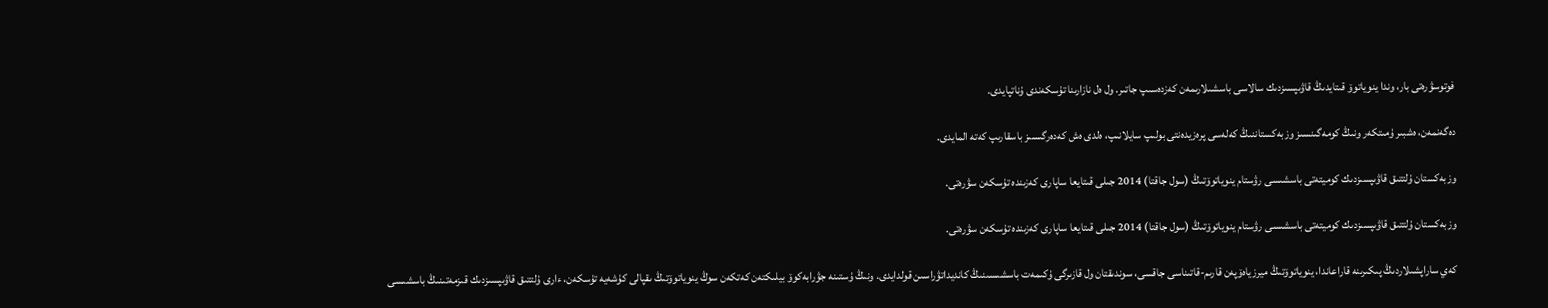فوتوسۋرەتى بار، وندا ينوياتوۆ قىتايدىڭ قاۋىپسىزدىك سالاسى باسشىلارىمەن كەزدەسىپ جاتىر. ول ەل نازارىنا تۇسكەندى ۇناتپايدى.

دەگەنمەن، ەشبىر ۇمىتكەر ونىڭ كومەگىنسىز وزبەكستاننىڭ كەلەسى پرەزيدەنتى بولىپ سايلانىپ، ەلدى ەش كەدەرگىسىز باسقارىپ كەتە المايدى.

وزبەكستان ۇلتتىق قاۋىپسىزدىك كوميتەتى باسشىسى رۋستام ينوياتوۆتىڭ (سول جاقتا) 2014 جىلى قىتايعا ساپارى كەزىندە تۇسكەن سۋرەتى.

وزبەكستان ۇلتتىق قاۋىپسىزدىك كوميتەتى باسشىسى رۋستام ينوياتوۆتىڭ (سول جاقتا) 2014 جىلى قىتايعا ساپارى كەزىندە تۇسكەن سۋرەتى.

كەي ساراپشىلاردىڭ پىكىرىنە قاراعاندا، ينوياتوۆتىڭ ميرزياەۆپەن قارىم-قاتىناسى جاقسى، سوندىقتان ول قازىرگى ۇكىمەت باسشىسىنىڭ كانديداتۋراسىن قولدايدى. ونىڭ ۇستىنە جۋرابەكوۆ بيلىكتەن كەتكەن سوڭ ينوياتوۆتىڭ ىقپالى كۇشەيە تۇسكەن، ءارى ۇلتتىق قاۋىپسىزدىك قىزمەتىنىڭ باسشىسى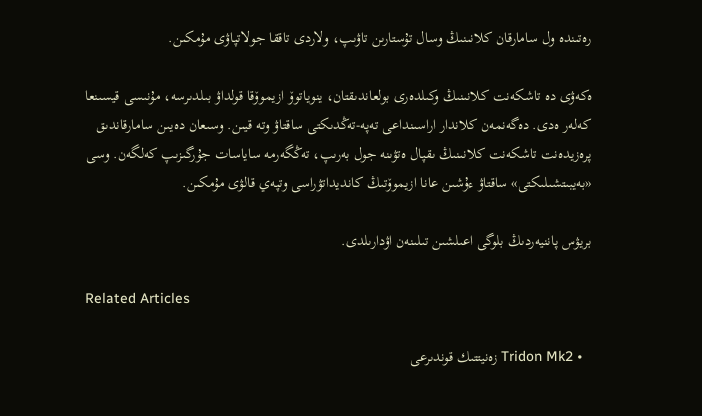رەتىندە ول سامارقان كلانىنىڭ وسال تۇستارىن تاۋىپ، ولاردى تاققا جولاتپاۋى مۇمكىن.

ەكەۋى دە تاشكەنت كلانىنىڭ وكىلدەرى بولعاندىقتان، ينوياتوۆ ازيموۆقا قولداۋ بىلدىرسە، مۇنىسى قيسىنعا كەلەر ەدى. دەگەنمەن كلاندار اراسىنداعى تەپە-تەڭدىكتى ساقتاۋ وتە قيىن. وسىعان دەيىن سامارقاندىق پرەزيدەنت تاشكەنت كلانىنىڭ ىقپال ەتۋىنە جول بەرىپ، تەڭگەرمە ساياسات جۇرگىزىپ كەلگەن. وسى «بەيبىتشىلىكتى» ساقتاۋ ءۇشىن عانا ازيموۆتىڭ كانديداتۋراسى وتپەي قالۋى مۇمكىن.

بريۋس پاننيەردىڭ بلوگى اعىلشىن تىلىنەن اۋدارىلدى.

Related Articles

  • Tridon Mk2 زەنيتتىك قوندىرعى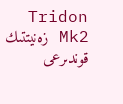Tridon Mk2 زەنيتتىك قوندىرعى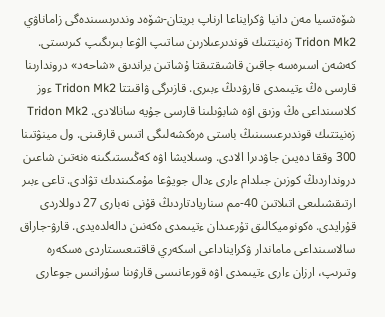شۆەتسيا مەن دانيا ۋكرايناعا ارناپ بريتان-شۆەد وندىرىسىندەگى زاماناۋي Tridon Mk2 زەنيتتىك قوندىرعىلارىن ساتىپ الۋعا بىرىگىپ كىرىستى. كەشەن اسىرەسە جاقىن قاشىقتىقتا ۇشاتىن يراندىق «شاحەد» دروندارىنا قارسى ەڭ ءتيىمدى قارۋدىڭ ءبىرى. قازىرگى ۋاقىتتا Tridon Mk2 ءوز كلاسىنداعى ەڭ وزىق اۋە شابۋىلىنا قارسى جۇيە سانالادى. Tridon Mk2 زەنيتتىك قوندىرعىسىنىڭ باستى ەرەكشەلىگى اتىس قارقىنى. ول مينۋتىنا 300 وققا دەيىن جاۋدىرا الادى. وسىلايشا اۋە كەڭىستىگىنە ەنەتىن شاعىن درونداردىڭ كوزىن جىلدام ءارى ءدال جويۋعا مۇمكىندىك تۋادى. تاعى ءبىر ارتىقشىلىعى اتىلاتىن 40-مم سناريادتاردىڭ قۇنى نەبارى 27 دوللاردى قۇرايدى. ەكونوميكالىق تۇرعىدان ءتيىمدى ەكەنىن دالەلدەيدى. قارۋ-جاراق سالاسىنداعى ماماندار ۋكرايناداعى اسكەري قاقتىعىستاردى ەسكەرە وتىرىپ، ارزان ءارى ءتيىمدى اۋە قورعانىسى قارۋىنا سۇرانىس جوعارى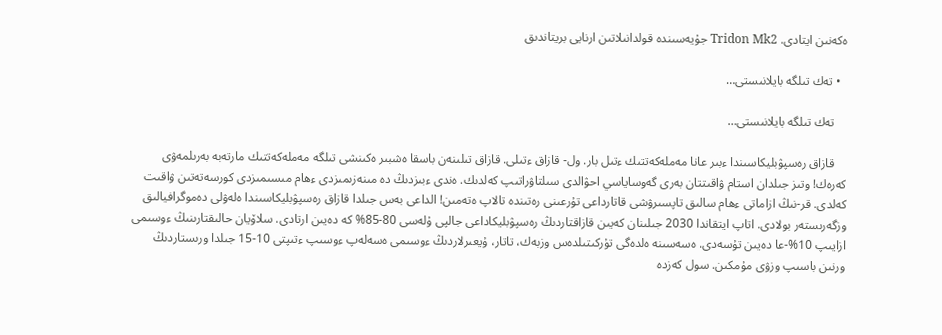ەكەنىن ايتادى. Tridon Mk2 جۇيەسىندە قولدانىلاتىن ارنايى بريتاندىق

  • تەك تىلگە بايلانىستى…

    تەك تىلگە بايلانىستى…

    قازاق رەسپۋبليكاسىندا ءبىر عانا مەملەكەتتىك ءتىل بار. ول- قازاق ءتىلى. قازاق تىلىنەن باسقا ەشبىر ەكىنشى تىلگە مەملەكەتتىك مارتەبە بەرىلمەۋى كەرەك! وتىز جىلدان استام ۋاقىتتان بەرى گەوساياسي احۋالدى سىلتاۋراتىپ كەلدىك. ەندى ءبىزدىڭ دە مىنەزىمىزدى ءھام مىسىمىزدى كورسەتەتىن ۋاقىت كەلدى. قر-نىڭ ازاماتى ءھام سالىق تاپسىرۋشى قاتارداعى تۇرعىنى رەتىندە تالاپ ەتەمىن! الداعى بەس جىلدا قازاق رەسپۋبليكاسىندا ەلەۋلى دەموگرافيالىق وزگەرىستەر بولادى. اتاپ ايتقاندا 2030 جىلىنان كەيىن قازاقتاردىڭ رەسپۋبليكاداعى جالپى ۇلەسى 80-85% كە دەيىن ارتادى. سلاۆيان حالىقتارىنىڭ ءوسىمى ازايىپ 10%-عا دەيىن تۇسەدى. ەسەسىنە ەلدەگى تۇركىتىلدەس وزبەك، تاتار، ۇيعىرلاردىڭ ءوسىمى ەسەلەپ ءوسىپ ءتىپتى 10-15 جىلدا ورىستاردىڭ ورنىن باسىپ وزۋى مۇمكىن. سول كەزدە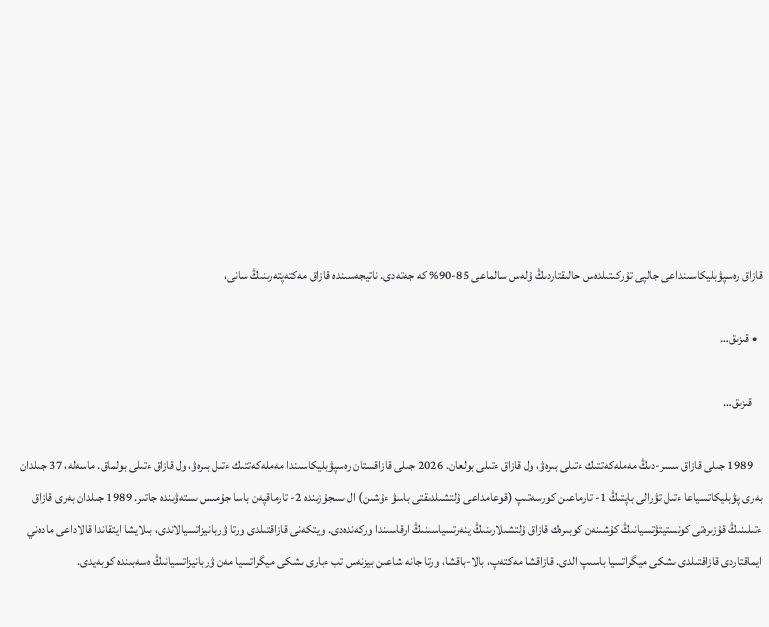قازاق رەسپۋبليكاسىنداعى جالپى تۇركىتىلدەس حالىقتاردىڭ ۇلەس سالماعى 85-90% كە جەتەدى. ناتيجەسىندە قازاق مەكتەپتەرىنىڭ سانى،

  • قىزىق…

    قىزىق…

    1989 جىلى قازاق سسر-دىڭ مەملەكەتتىك ءتىلى بىرەۋ، ول قازاق ءتىلى بولعان. 2026 جىلى قازاقستان رەسپۋبليكاسىندا مەملەكەتتىك ءتىل بىرەۋ، ول قازاق ءتىلى بولماق. ماسەلە، 37 جىلدان بەرى پۋبليكاتسياعا ءتىل تۋرالى باپتىڭ 1- تارماعىن كورسەتىپ (قوعامداعى ۇلتشىلدىقتى باسۋ ءۇشىن) ال ىسجۇزىندە 2- تارماقپەن باسا جۇمىس ىستەۋىندە جاتىر. 1989 جىلدان بەرى قازاق ءتىلىنىڭ قۇزىرەتى كونستيتۋتسيانىڭ كۇشىنەن كوبىرەك قازاق ۇلتشىلارىنىڭ ينەرتسياسىنىڭ ارقاسىندا وركەندەدى. ويتكەنى قازاقتىلدى ورتا ۋربانيزاتسيالاندى، بىلايشا ايتقاندا قالاداعى مادەني ايماقتاردى قازاقتىلدى ىشكى ميگراتسيا باسىپ الدى. قازاقشا مەكتەپ، بالا-باقشا، ورتا جانە شاعىن بيزنەس تب ءبارى ىشكى ميگراتسيا مەن ۋربانيزاتسيانىڭ ەسەبىندە كوبەيدى.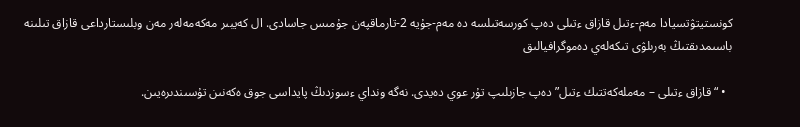كونستيتۋتسيادا مەم-ءتىل قازاق ءتىلى دەپ كورسەتىلسە دە مەم-جۇيە 2-تارماقپەن جۇمىس جاسادى. ال كەيبىر مەكەمەلەر مەن وبلىستارداعى قازاق تىلىنە باسىمدىقتىڭ بەرىلۋى تىكەلەي دەموگرافيالىق

  • “قازاق ءتىلى – مەملەكەتتىك ءتىل” دەپ جازىلىپ تۇر عوي دەيدى. نەگە ونداي ءسوزدىڭ پايداسى جوق ەكەنىن تۇسىندىرەيىن.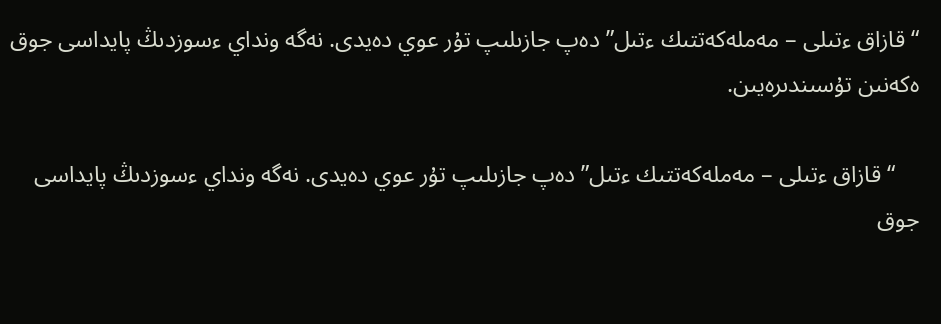“قازاق ءتىلى – مەملەكەتتىك ءتىل” دەپ جازىلىپ تۇر عوي دەيدى. نەگە ونداي ءسوزدىڭ پايداسى جوق ەكەنىن تۇسىندىرەيىن.

    “قازاق ءتىلى – مەملەكەتتىك ءتىل” دەپ جازىلىپ تۇر عوي دەيدى. نەگە ونداي ءسوزدىڭ پايداسى جوق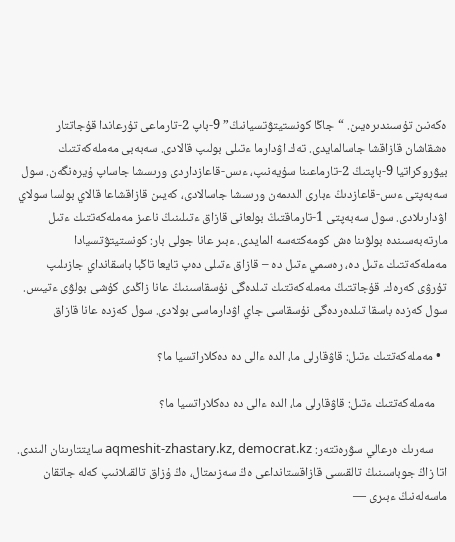ەكەنىن تۇسىندىرەيىن. “جاڭا كونستيتۋتسيانىڭ” 9-باپ 2-تارماعى تۇرعاندا قۇجاتتار ەشقاشان قازاقشا جاسالمايدى. تەك اۋدارما ءتىلى بولىپ قالادى. سەبەبى مەملەكەتتىك بيۋروكراتيا 9-باپتىڭ 2-تارماعىنا سۇيەنىپ، ءىس-قاعازداردى ورىسشا جاساپ ۇيرەنگەن. سول سەبەپتى ءىس-قاعازدىڭ ءبارى الدىمەن ورىسشا جاسالادى، كەيىن قازاقشاعا قالاي بولسا سولاي اۋدارىلادى. سول سەبەپتى 1-تارماقتىڭ بولعانى قازاق ءتىلىنىڭ ناعىز مەملەكەتتىك ءتىل مارتەبەسىندە بولۋىنا ەش كومەكتەسە المايدى. ءبىر عانا جولى بار: كونستيتۋتسيادا مەملەكەتتىك ءتىل دە، رەسمي ءتىل دە – قازاق ءتىلى دەپ تايعا تاڭبا باسقانداي جازىلىپ تۇرۋى كەرەك. قۇجاتتىڭ مەملەكەتتىك تىلدەگى نۇسقاسىنىڭ عانا زاڭدى كۇشى بولۋى ءتيىس. سول كەزدە باسقا تىلدەردەگى نۇسقاسى جاي اۋدارماسى بولادى. سول كەزدە عانا قازاق

  • مەملەكەتتىك ءتىل: قاۋقارلى ما، الدە ءالى دە دەكلاراتسيا ما؟

    مەملەكەتتىك ءتىل: قاۋقارلى ما، الدە ءالى دە دەكلاراتسيا ما؟

     سەرىك ەرعالي سۋرەتتەر: aqmeshit-zhastary.kz, democrat.kz سايتتارىنان الىندى. اتا زاڭ جوباسىنىڭ تالقىسى قازاقستانداعى ەڭ سەزىمتال، ەڭ ۇزاق تالقىلانىپ كەلە جاتقان ماسەلەنىڭ ءبىرى —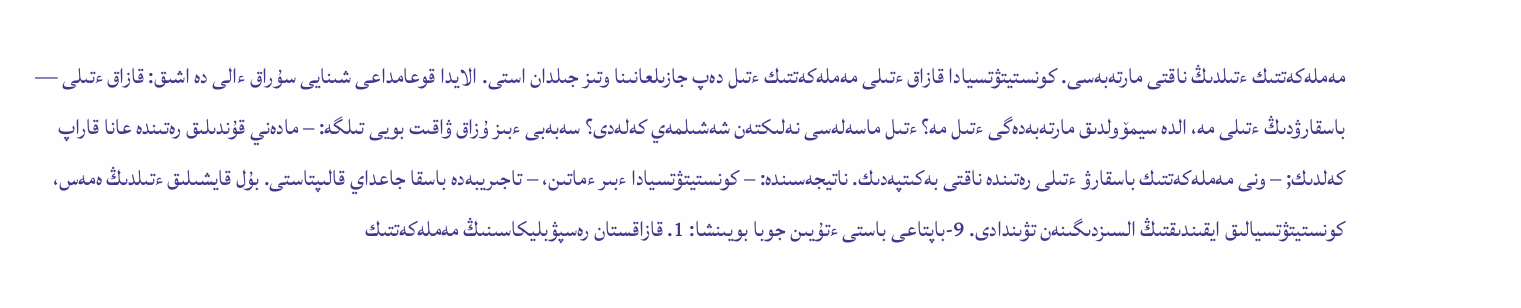مەملەكەتتىك ءتىلدىڭ ناقتى مارتەبەسى. كونستيتۋتسيادا قازاق ءتىلى مەملەكەتتىك ءتىل دەپ جازىلعانىنا وتىز جىلدان استى. الايدا قوعامداعى شىنايى سۇراق ءالى دە اشىق: قازاق ءتىلى — باسقارۋدىڭ ءتىلى مە، الدە سيمۆولدىق مارتەبەدەگى ءتىل مە؟ ءتىل ماسەلەسى نەلىكتەن شەشىلمەي كەلەدى؟ سەبەبى ءبىز ۇزاق ۋاقىت بويى تىلگە: – مادەني قۇندىلىق رەتىندە عانا قاراپ كەلدىك; – ونى مەملەكەتتىك باسقارۋ ءتىلى رەتىندە ناقتى بەكىتپەدىك. ناتيجەسىندە: – كونستيتۋتسيادا ءبىر ءماتىن، – تاجىريبەدە باسقا جاعداي قالىپتاستى. بۇل قايشىلىق ءتىلدىڭ ەمەس، كونستيتۋتسيالىق ايقىندىقتىڭ السىزدىگىنەن تۋىندادى. 9-باپتاعى باستى ءتۇيىن جوبا بويىنشا: 1. قازاقستان رەسپۋبليكاسىنىڭ مەملەكەتتىك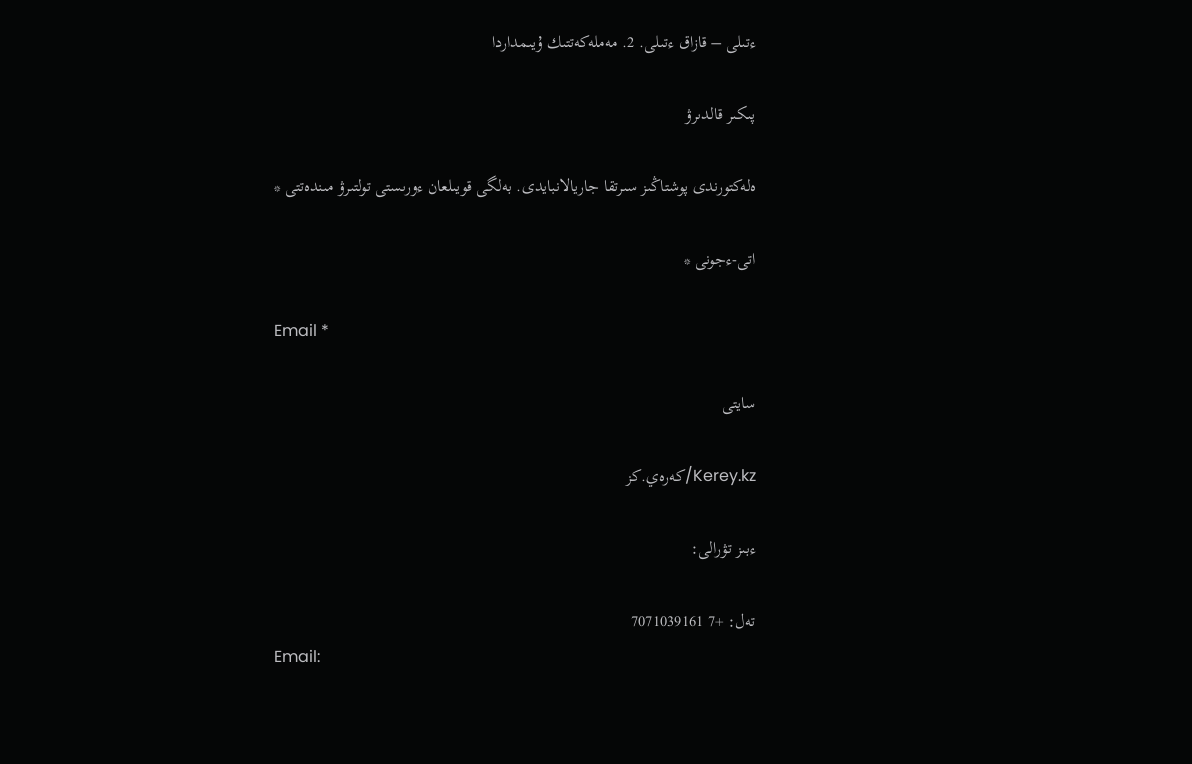ءتىلى – قازاق ءتىلى. 2. مەملەكەتتىك ۇيىمداردا

پىكىر قالدىرۋ

ەلەكتورندى پوشتاڭىز سىرتقا جاريالانبايدى. بەلگى قويىلعان ءورىستى تولتىرۋ مىندەتتى *

اتى-ءجونى *

Email *

سايتى

Kerey.kz/كەرەي.كز

ءبىز تۋرالى:

تەل: +7 7071039161
Email: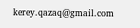kerey.qazaq@gmail.com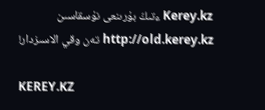Kerey.kz ءتىڭ بۇرىنعى نۇسقاسىن http://old.kerey.kz تەن وقي الاسىزدار!

KEREY.KZ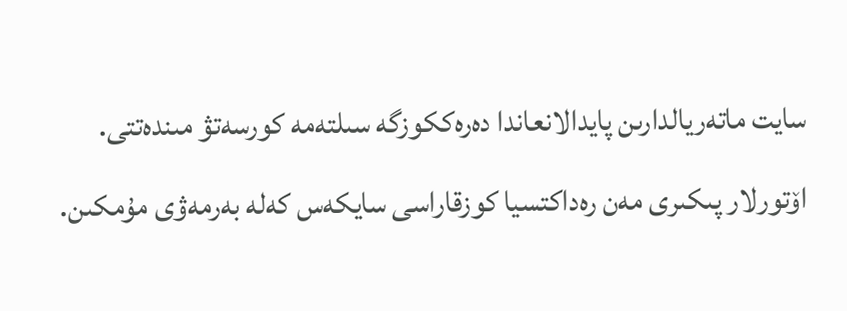سايت ماتەريالدارىن پايدالانعاندا دەرەككوزگە سىلتەمە كورسەتۋ مىندەتتى. اۆتورلار پىكىرى مەن رەداكتسيا كوزقاراسى سايكەس كەلە بەرمەۋى مۇمكىن.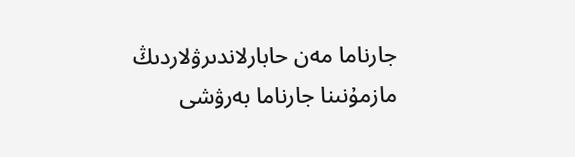جارناما مەن حابارلاندىرۋلاردىڭ مازمۇنىنا جارناما بەرۋشى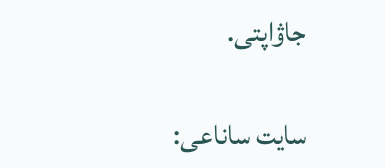جاۋاپتى.

سايت ساناعى: